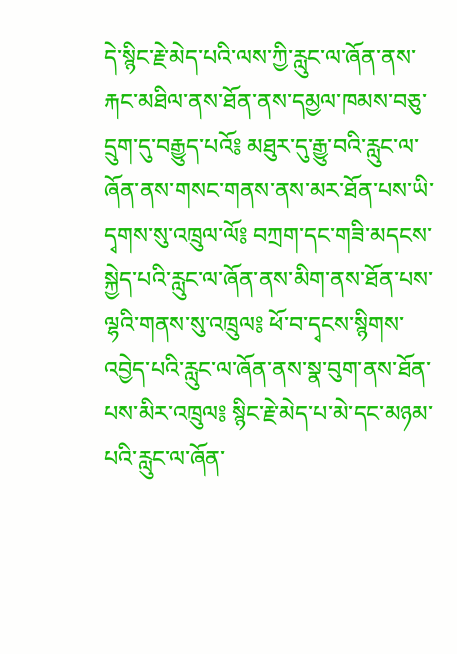དེ་སྙིང་རྗེ་མེད་པའི་ལས་ཀྱི་རླུང་ལ་ཞོན་ནས་རྐང་མཐིལ་ནས་ཐོན་ནས་དམྱལ་ཁམས་བཅུ་དྲུག་དུ་བརྒྱུད་པའོ༔ མཐུར་དུ་རྒྱུ་བའི་རླུང་ལ་ཞོན་ནས་གསང་གནས་ནས་མར་ཐོན་པས་ཡི་དྭགས་སུ་འཁྲུལ་ལོ༔ བཀྲག་དང་གཟི་མདངས་སྐྱེད་པའི་རླུང་ལ་ཞོན་ནས་མིག་ནས་ཐོན་པས་ལྷའི་གནས་སུ་འཁྲུལ༔ ཕོ་བ་དྭངས་སྙིགས་འབྱེད་པའི་རླུང་ལ་ཞོན་ནས་སྣ་བུག་ནས་ཐོན་པས་མིར་འཁྲུལ༔ སྙིང་རྗེ་མེད་པ་མེ་དང་མཉམ་པའི་རླུང་ལ་ཞོན་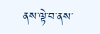ནས་ལྟེ་བ་ནས་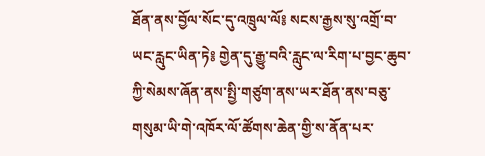ཐོན་ནས་བྱོལ་སོང་དུ་འཁྲུལ་ལོ༔ སངས་རྒྱས་སུ་འགྲོ་བ་ཡང་རླུང་ཡིན་ཏེ༔ གྱེན་དུ་རྒྱུ་བའི་རླུང་ལ་རིག་པ་བྱང་ཆུབ་ཀྱི་སེམས་ཞོན་ནས་སྤྱི་གཙུག་ནས་ཡར་ཐོན་ནས་བཅུ་གསུམ་ཡི་གེ་འཁོར་ལོ་ཚོགས་ཆེན་གྱི་ས་ནོན་པར་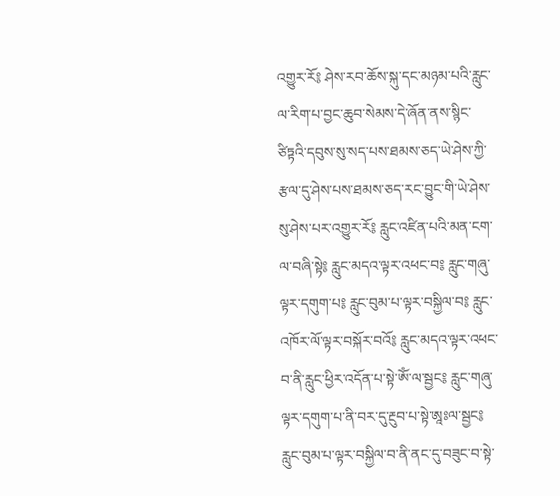འགྱུར་རོ༔ ཤེས་རབ་ཆོས་སྐུ་དང་མཉམ་པའི་རླུང་ལ་རིག་པ་བྱང་ཆུབ་སེམས་དེ་ཞོན་ནས་སྙིང་ཙིཏྟའི་དབུས་སུ་སད་པས་ཐམས་ཅད་ཡེ་ཤེས་ཀྱི་རྩལ་དུ་ཤེས་པས་ཐམས་ཅད་རང་བྱུང་གི་ཡེ་ཤེས་སུ་ཤེས་པར་འགྱུར་རོ༔ རླུང་འཛིན་པའི་མན་ངག་ལ་བཞི་སྟེ༔ རླུང་མདའ་ལྟར་འཕང་བ༔ རླུང་གཞུ་ལྟར་དགུག་པ༔ རླུང་བུམ་པ་ལྟར་བསྐྱིལ་བ༔ རླུང་འཁོར་ལོ་ལྟར་བསྐོར་བའོ༔ རླུང་མདའ་ལྟར་འཕང་བ་ནི་རླུང་ཕྱིར་འདོན་པ་སྟེ་ཨོཾ་ལ་སྦྱང༔ རླུང་གཞུ་ལྟར་དགུག་པ་ནི་བར་དུ་རྔུབ་པ་སྟེ་ཨཱཿལ་སྦྱང༔ རླུང་བུམ་པ་ལྟར་བསྐྱིལ་བ་ནི་ནང་དུ་བཟུང་བ་སྟེ་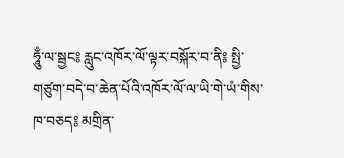ཧཱུྃ་ལ་སྦྱང༔ རླུང་འཁོར་ལོ་ལྟར་བསྐོར་བ་ནི༔ སྤྱི་གཙུག་བདེ་བ་ཆེན་པོའི་འཁོར་ལོ་ལ་ཡི་གེ་ཡཾ་གིས་ཁ་བཅད༔ མགྲིན་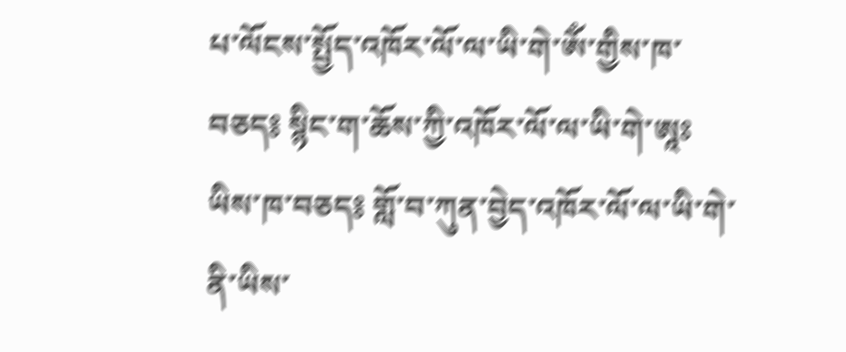པ་ལོངས་སྤྱོད་འཁོར་ལོ་ལ་ཡི་གེ་ཨོཾ་གྱིས་ཁ་བཅད༔ སྙིང་ག་ཆོས་ཀྱི་འཁོར་ལོ་ལ་ཡི་གེ་ཨཱཿཡིས་ཁ་བཅད༔ གློ་བ་ཀུན་བྱེད་འཁོར་ལོ་ལ་ཡི་གེ་ནི་ཡིས་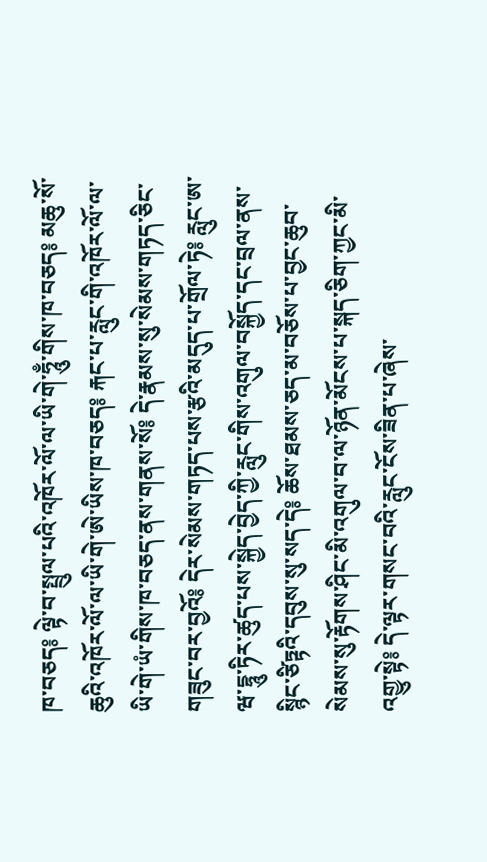ཁ་བཅད༔ ལྟེ་བ་སྤྲུལ་པའི་འཁོར་ལོ་ལ་ཡི་གེ་ཧཱུྃ་གིས་ཁ་བཅད༔ མཆུ་སོ་ཆུའི་འཁོར་ལོ་ལ་ཡི་གེ་ཨེ་ཡིས་ཁ་བཅད༔ རྐང་པ་རླུང་གི་འཁོར་ལོ་ལ་ཡི་གེ་ཡཾ་གིས་ཁ་བཅད་ནས་གནས་སོ༔ དེ་རྣམས་སུ་སེམས་གཏད་ཅིང་གཟུང་བར་བྱའོ༔ དེར་སེམས་གཏད་པས་རྩའི་མདུད་པ་གྲོལ་ཏེ༔ རླུང་ཨ་ཝ་དྷཱུ་ཏིར་ཚུད་པས་སྐྱེད་བྱེད་ཀྱི་རླུང་གིས་འགུལ་བསྐྱོད་དང་བྲལ་ནས་སྙིང་ཙིཏྟའི་དབུས་སུ་སད་དེ༔ ཆོས་ཐམས་ཅད་མ་བཅོས་པ་བྱང་ཆུབ་སེམས་སུ་རྟོགས་ཤིང་མི་འགུལ་བ་ལ་ཉོན་མོངས་པ་སྐད་ཅིག་ཀྱང་མི་འགྱུ་སྟེ༔ དེ་ལྟར་གསང་བའི་རླུང་ངོས་ཟིན་པ་ཞེས་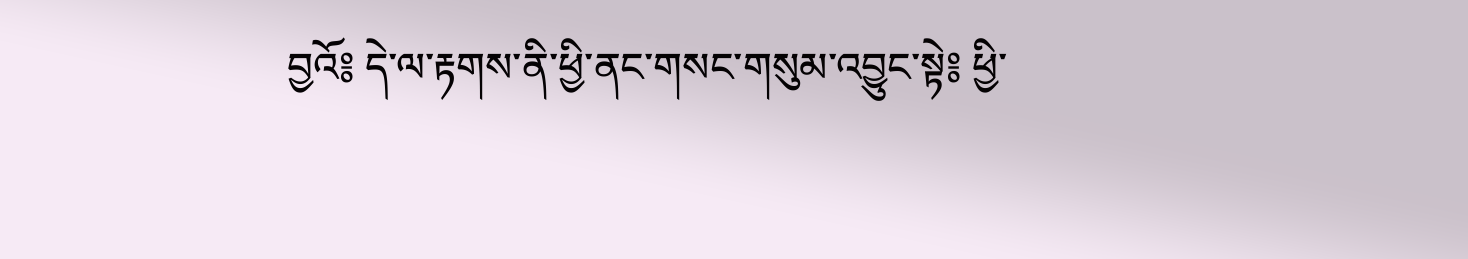བྱའོ༔ དེ་ལ་རྟགས་ནི་ཕྱི་ནང་གསང་གསུམ་འབྱུང་སྟེ༔ ཕྱི་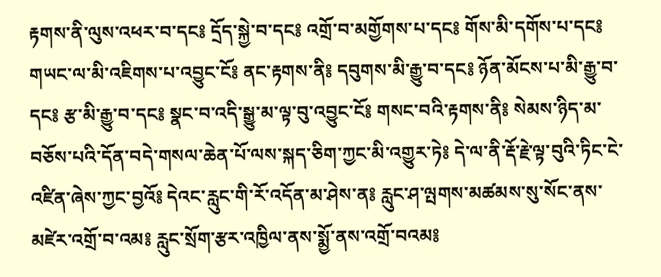རྟགས་ནི་ལུས་འཕར་བ་དང༔ དྲོད་སྐྱེ་བ་དང༔ འགྲོ་བ་མགྱོགས་པ་དང༔ གོས་མི་དགོས་པ་དང༔ གཡང་ལ་མི་འཇིགས་པ་འབྱུང་ངོ༔ ནང་རྟགས་ནི༔ དབུགས་མི་རྒྱུ་བ་དང༔ ཉོན་མོངས་པ་མི་རྒྱུ་བ་དང༔ རྩ་མི་རྒྱུ་བ་དང༔ སྣང་བ་འདི་སྒྱུ་མ་ལྟ་བུ་འབྱུང་ངོ༔ གསང་བའི་རྟགས་ནི༔ སེམས་ཉིད་མ་བཅོས་པའི་དོན་བདེ་གསལ་ཆེན་པོ་ལས་སྐད་ཅིག་ཀྱང་མི་འགྱུར་ཏེ༔ དེ་ལ་ནི་རྡོ་རྗེ་ལྟ་བུའི་ཏིང་ངེ་འཛིན་ཞེས་ཀྱང་བྱའོ༔ དེའང་རླུང་གི་རོ་འདོན་མ་ཤེས་ན༔ རླུང་ཤ་ལྤགས་མཚམས་སུ་སོང་ནས་མཛེར་འགྲོ་བ་འམ༔ རླུང་སྲོག་རྩར་འཁྱིལ་ནས་སྨྱོ་ནས་འགྲོ་བའམ༔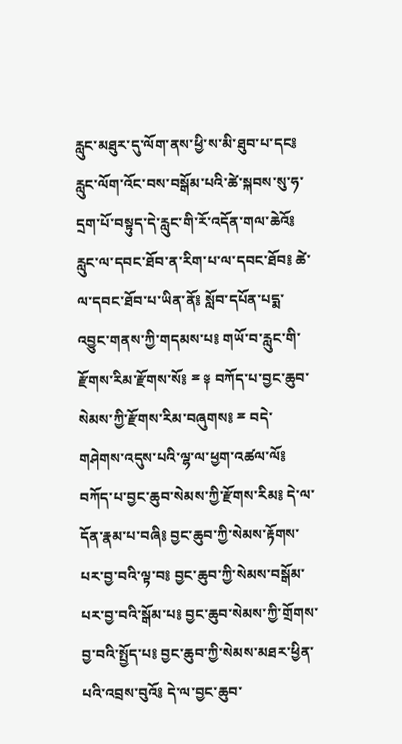རླུང་མཐུར་དུ་ལོག་ནས་ཕྱི་ས་མི་ཐུབ་པ་དང༔ རླུང་ལོག་འོང་བས་བསྒོམ་པའི་ཚེ་སྐབས་སུ་ཧ་དྲག་པོ་བསྟུད་དེ་རླུང་གི་རོ་འདོན་གལ་ཆེའོ༔ རླུང་ལ་དབང་ཐོབ་ན་རིག་པ་ལ་དབང་ཐོབ༔ ཚེ་ལ་དབང་ཐོབ་པ་ཡིན་ནོ༔ སློབ་དཔོན་པདྨ་འབྱུང་གནས་ཀྱི་གདམས་པ༔ གཡོ་བ་རླུང་གི་རྫོགས་རིམ་རྫོགས་སོ༔ ྈ ༈ བཀོད་པ་བྱང་ཆུབ་སེམས་ཀྱི་རྫོགས་རིམ་བཞུགས༔ ྈ བདེ་གཤེགས་འདུས་པའི་ལྷ་ལ་ཕྱག་འཚལ་ལོ༔ བཀོད་པ་བྱང་ཆུབ་སེམས་ཀྱི་རྫོགས་རིམ༔ དེ་ལ་དོན་རྣམ་པ་བཞི༔ བྱང་ཆུབ་ཀྱི་སེམས་རྟོགས་པར་བྱ་བའི་ལྟ་བ༔ བྱང་ཆུབ་ཀྱི་སེམས་བསྒོམ་པར་བྱ་བའི་སྒོམ་པ༔ བྱང་ཆུབ་སེམས་ཀྱི་གྲོགས་བྱ་བའི་སྤྱོད་པ༔ བྱང་ཆུབ་ཀྱི་སེམས་མཐར་ཕྱིན་པའི་འབྲས་བུའོ༔ དེ་ལ་བྱང་ཆུབ་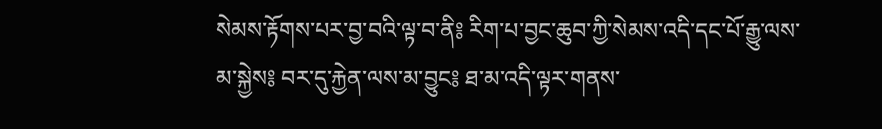སེམས་རྟོགས་པར་བྱ་བའི་ལྟ་བ་ནི༔ རིག་པ་བྱང་ཆུབ་ཀྱི་སེམས་འདི་དང་པོ་རྒྱུ་ལས་མ་སྐྱེས༔ བར་དུ་རྐྱེན་ལས་མ་བྱུང༔ ཐ་མ་འདི་ལྟར་གནས་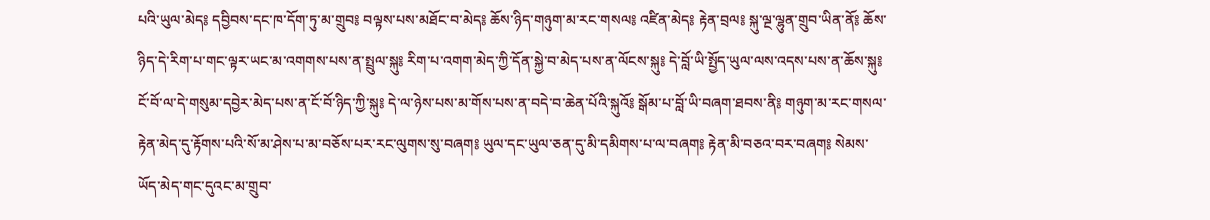པའི་ཡུལ་མེད༔ དབྱིབས་དང་ཁ་དོག་ཏུ་མ་གྲུབ༔ བལྟས་པས་མཐོང་བ་མེད༔ ཆོས་ཉིད་གཉུག་མ་རང་གསལ༔ འཛིན་མེད༔ རྟེན་བྲལ༔ སྐུ་ལྔ་ལྷུན་གྲུབ་ཡིན་ནོ༔ ཆོས་ཉིད་དེ་རིག་པ་གང་ལྟར་ཡང་མ་འགགས་པས་ན་སྤྲུལ་སྐུ༔ རིག་པ་འགག་མེད་ཀྱི་དོན་སྐྱེ་བ་མེད་པས་ན་ལོངས་སྐུ༔ དེ་བློ་ཡི་སྤྱོད་ཡུལ་ལས་འདས་པས་ན་ཆོས་སྐུ༔ ངོ་བོ་ལ་དེ་གསུམ་དབྱེར་མེད་པས་ན་ངོ་བོ་ཉིད་ཀྱི་སྐུ༔ དེ་ལ་ཉེས་པས་མ་གོས་པས་ན་བདེ་བ་ཆེན་པོའི་སྐུའོ༔ སྒོམ་པ་བློ་ཡི་བཞག་ཐབས་ནི༔ གཉུག་མ་རང་གསལ་རྟེན་མེད་དུ་རྟོགས་པའི་སོ་མ་ཤེས་པ་མ་བཅོས་པར་རང་ལུགས་སུ་བཞག༔ ཡུལ་དང་ཡུལ་ཅན་དུ་མི་དམིགས་པ་ལ་བཞག༔ རྟེན་མི་བཅའ་བར་བཞག༔ སེམས་ཡོད་མེད་གང་དུའང་མ་གྲུབ་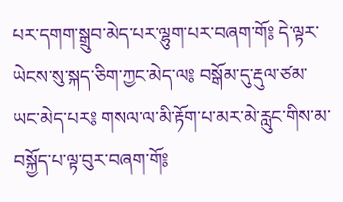པར་དགག་སྒྲུབ་མེད་པར་ལྷུག་པར་བཞག་གོ༔ དེ་ལྟར་ཡེངས་སུ་སྐད་ཅིག་ཀྱང་མེད་ལ༔ བསྒོམ་དུ་རྡུལ་ཙམ་ཡང་མེད་པར༔ གསལ་ལ་མི་རྟོག་པ་མར་མེ་རླུང་གིས་མ་བསྐྱོད་པ་ལྟ་བུར་བཞག་གོ༔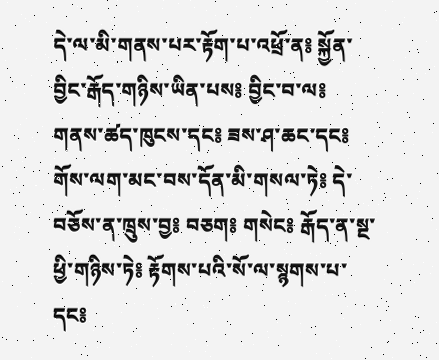དེ་ལ་མི་གནས་པར་རྟོག་པ་འཕྲོ་ན༔ སྐྱོན་བྱིང་རྒོད་གཉིས་ཡིན་པས༔ བྱིང་བ་ལ༔ གནས་ཚད་ཁུངས་དང༔ ཟས་ཤ་ཆང་དང༔ གོས་ལག་མང་བས་དོན་མི་གསལ་ཏེ༔ དེ་བཅོས་ན་ཁྲུས་བྱ༔ བཅག༔ གསེང༔ རྒོད་ན་སྔ་ཕྱི་གཉིས་ཏེ༔ རྟོགས་པའི་སོ་ལ་སྙགས་པ་དང༔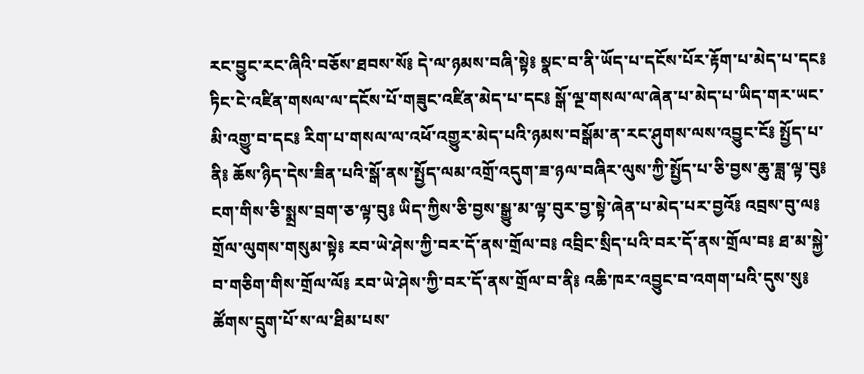རང་བྱུང་རང་ཞིའི་བཅོས་ཐབས་སོ༔ དེ་ལ་ཉམས་བཞི་སྟེ༔ སྣང་བ་ནི་ཡོད་པ་དངོས་པོར་རྟོག་པ་མེད་པ་དང༔ ཏིང་ངེ་འཛིན་གསལ་ལ་དངོས་པོ་གཟུང་འཛིན་མེད་པ་དང༔ སྒོ་ལྔ་གསལ་ལ་ཞེན་པ་མེད་པ་ཡིད་གར་ཡང་མི་འགྱུ་བ་དང༔ རིག་པ་གསལ་ལ་འཕོ་འགྱུར་མེད་པའི་ཉམས་བསྒོམ་ན་རང་ཤུགས་ལས་འབྱུང་ངོ༔ སྤྱོད་པ་ནི༔ ཆོས་ཉིད་དེས་ཟིན་པའི་སྒོ་ནས་སྤྱོད་ལམ་འགྲོ་འདུག་ཟ་ཉལ་བཞིར་ལུས་ཀྱི་སྤྱོད་པ་ཅི་བྱས་ཆུ་ཟླ་ལྟ་བུ༔ ངག་གིས་ཅི་སྨྲས་བྲག་ཅ་ལྟ་བུ༔ ཡིད་ཀྱིས་ཅི་བྱས་སྒྱུ་མ་ལྟ་བུར་བྱ་སྟེ་ཞེན་པ་མེད་པར་བྱའོ༔ འབྲས་བུ་ལ༔ གྲོལ་ལུགས་གསུམ་སྟེ༔ རབ་ཡེ་ཤེས་ཀྱི་བར་དོ་ནས་གྲོལ་བ༔ འབྲིང་སྲིད་པའི་བར་དོ་ནས་གྲོལ་བ༔ ཐ་མ་སྐྱེ་བ་གཅིག་གིས་གྲོལ་ལོ༔ རབ་ཡེ་ཤེས་ཀྱི་བར་དོ་ནས་གྲོལ་བ་ནི༔ འཆི་ཁར་འབྱུང་བ་འགག་པའི་དུས་སུ༔ ཚོགས་དྲུག་པོ་ས་ལ་ཐིམ་པས་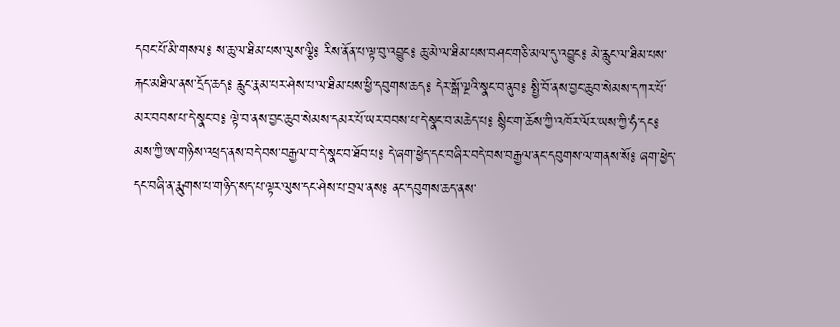དབང་པོ་མི་གསལ༔ ས་ཆུ་ལ་ཐིམ་པས་ལུས་ལྕི༔ རིས་ནོན་པ་ལྟ་བུ་འབྱུང༔ ཆུ་མེ་ལ་ཐིམ་པས་བཤང་གཅི་མལ་དུ་འབྱུང༔ མེ་རླུང་ལ་ཐིམ་པས་རྐང་མཐིལ་ནས་དྲོད་ཆད༔ རླུང་རྣམ་པར་ཤེས་པ་ལ་ཐིམ་པས་ཕྱི་དབུགས་ཆད༔ དེར་སྒོ་ལྔའི་སྣང་བ་ནུབ༔ སྤྱི་བོ་ནས་བྱང་ཆུབ་སེམས་དཀར་པོ་མར་བབས་པ་དེ་སྣང་བ༔ ལྟེ་བ་ནས་བྱང་ཆུབ་སེམས་དམར་པོ་ཡར་བབས་པ་དེ་སྣང་བ་མཆེད་པ༔ སྙིང་ག་ཆོས་ཀྱི་འཁོར་ལོར་ཡས་ཀྱི་ཧཾ་དང༔ མས་ཀྱི་ཨ་གཉིས་འཕྲད་ནས་བདེ་བས་བརྒྱལ་བ་དེ་སྣང་བ་ཐོབ་པ༔ དེ་ཞག་ཕྱེད་དང་བཞིར་བདེ་བས་བརྒྱལ་ནང་དབུགས་ལ་གནས་སོ༔ ཞག་ཕྱེད་དང་བཞི་ན་རྨུགས་པ་གཉིད་སད་པ་ལྟར་ལུས་དང་ཤེས་པ་བྲལ་ནས༔ ནང་དབུགས་ཆད་ནས་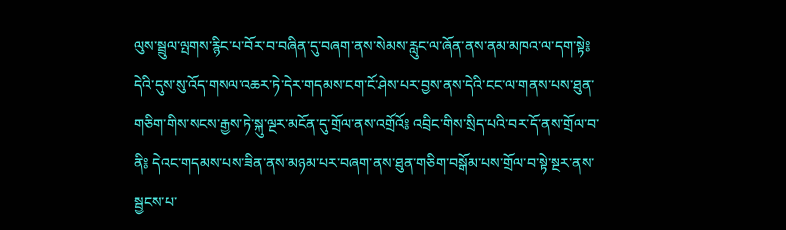ལུས་སྦྲུལ་ལྤགས་རྙིང་པ་བོར་བ་བཞིན་དུ་བཞག་ནས་སེམས་རླུང་ལ་ཞོན་ནས་ནམ་མཁའ་ལ་དག་སྟེ༔ དེའི་དུས་སུ་འོད་གསལ་འཆར་ཏེ་དེར་གདམས་ངག་ངོ་ཤེས་པར་བྱས་ནས་དེའི་ངང་ལ་གནས་པས་ཐུན་གཅིག་གིས་སངས་རྒྱས་ཏེ་སྐུ་ལྔར་མངོན་དུ་གྲོལ་ནས་འགྲོའོ༔ འབྲིང་གིས་སྲིད་པའི་བར་དོ་ནས་གྲོལ་བ་ནི༔ དེའང་གདམས་པས་ཟིན་ནས་མཉམ་པར་བཞག་ནས་ཐུན་གཅིག་བསྒོམ་པས་གྲོལ་བ་སྟེ་སྔར་ནས་སྦྱངས་པ་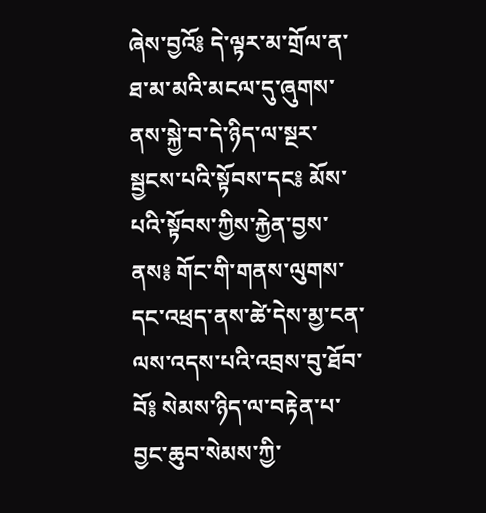ཞེས་བྱའོ༔ དེ་ལྟར་མ་གྲོལ་ན་ཐ་མ་མའི་མངལ་དུ་ཞུགས་ནས་སྐྱེ་བ་དེ་ཉིད་ལ་སྔར་སྦྱངས་པའི་སྟོབས་དང༔ མོས་པའི་སྟོབས་ཀྱིས་རྐྱེན་བྱས་ནས༔ གོང་གི་གནས་ལུགས་དང་འཕྲད་ནས་ཚེ་དེས་མྱ་ངན་ལས་འདས་པའི་འབྲས་བུ་ཐོབ་བོ༔ སེམས་ཉིད་ལ་བརྟེན་པ་བྱང་ཆུབ་སེམས་ཀྱི་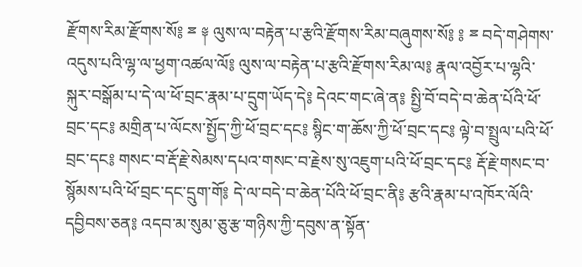རྫོགས་རིམ་རྫོགས་སོ༔ ྈ ༈ ལུས་ལ་བརྟེན་པ་རྩའི་རྫོགས་རིམ་བཞུགས་སོ༔ ༔ ྈ བདེ་གཤེགས་འདུས་པའི་ལྷ་ལ་ཕྱག་འཚལ་ལོ༔ ལུས་ལ་བརྟེན་པ་རྩའི་རྫོགས་རིམ་ལ༔ རྣལ་འབྱོར་པ་ལྷའི་སྐུར་བསྒོམ་པ་དེ་ལ་ཕོ་བྲང་རྣམ་པ་དྲུག་ཡོད་དེ༔ དེའང་གང་ཞེ་ན༔ སྤྱི་བོ་བདེ་བ་ཆེན་པོའི་ཕོ་བྲང་དང༔ མགྲིན་པ་ལོངས་སྤྱོད་ཀྱི་ཕོ་བྲང་དང༔ སྙིང་ག་ཆོས་ཀྱི་ཕོ་བྲང་དང༔ ལྟེ་བ་སྤྲུལ་པའི་ཕོ་བྲང་དང༔ གསང་བ་རྡོ་རྗེ་སེམས་དཔའ་གསང་བ་རྗེས་སུ་འཇུག་པའི་ཕོ་བྲང་དང༔ རྡོ་རྗེ་གསང་བ་སྙོམས་པའི་ཕོ་བྲང་དང་དྲུག་གོ༔ དེ་ལ་བདེ་བ་ཆེན་པོའི་ཕོ་བྲང་ནི༔ རྩའི་རྣམ་པ་འཁོར་ལོའི་དབྱིབས་ཅན༔ འདབ་མ་སུམ་ཅུ་རྩ་གཉིས་ཀྱི་དབུས་ན་སྟོན་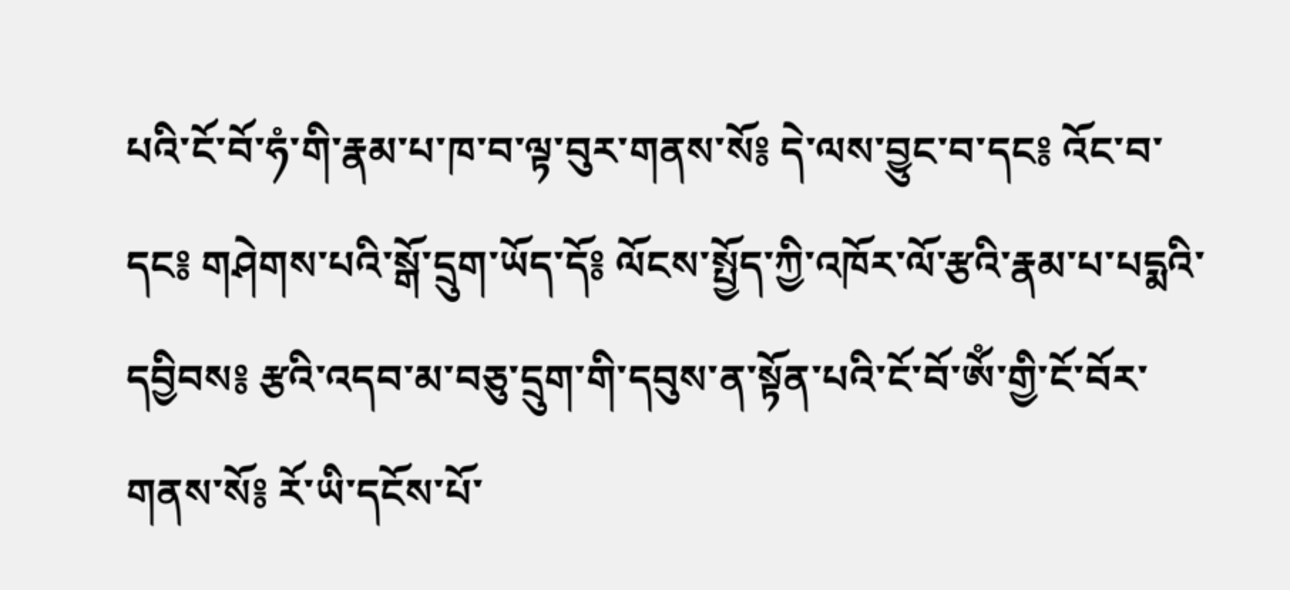པའི་ངོ་བོ་ཧཾ་གི་རྣམ་པ་ཁ་བ་ལྟ་བུར་གནས་སོ༔ དེ་ལས་བྱུང་བ་དང༔ འོང་བ་དང༔ གཤེགས་པའི་སྒོ་དྲུག་ཡོད་དོ༔ ལོངས་སྤྱོད་ཀྱི་འཁོར་ལོ་རྩའི་རྣམ་པ་པདྨའི་དབྱིབས༔ རྩའི་འདབ་མ་བཅུ་དྲུག་གི་དབུས་ན་སྟོན་པའི་ངོ་བོ་ཨོཾ་གྱི་ངོ་བོར་གནས་སོ༔ རོ་ཡི་དངོས་པོ་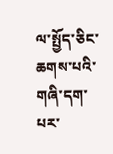ལ་སྤྱོད་ཅིང་ཆགས་པའི་གཞི་དག་པར་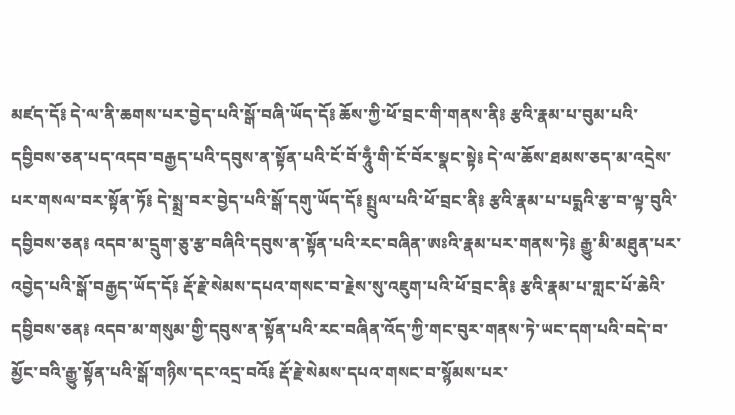མཛད་དོ༔ དེ་ལ་ནི་ཆགས་པར་བྱེད་པའི་སྒོ་བཞི་ཡོད་དོ༔ ཆོས་ཀྱི་ཕོ་བྲང་གི་གནས་ནི༔ རྩའི་རྣམ་པ་བུམ་པའི་དབྱིབས་ཅན་པད་འདབ་བརྒྱད་པའི་དབུས་ན་སྟོན་པའི་ངོ་བོ་ཧཱུྃ་གི་ངོ་བོར་སྣང་སྟེ༔ དེ་ལ་ཆོས་ཐམས་ཅད་མ་འདྲེས་པར་གསལ་བར་སྟོན་ཏོ༔ དེ་སྨྲ་བར་བྱེད་པའི་སྒོ་དགུ་ཡོད་དོ༔ སྤྲུལ་པའི་ཕོ་བྲང་ནི༔ རྩའི་རྣམ་པ་པདྨའི་རྩ་བ་ལྟ་བུའི་དབྱིབས་ཅན༔ འདབ་མ་དྲུག་ཅུ་རྩ་བཞིའི་དབུས་ན་སྟོན་པའི་རང་བཞིན་ཨཿའི་རྣམ་པར་གནས་ཏེ༔ རྒྱུ་མི་མཐུན་པར་འབྱེད་པའི་སྒོ་བརྒྱད་ཡོད་དོ༔ རྡོ་རྗེ་སེམས་དཔའ་གསང་བ་རྗེས་སུ་འཇུག་པའི་ཕོ་བྲང་ནི༔ རྩའི་རྣམ་པ་གླང་པོ་ཆེའི་དབྱིབས་ཅན༔ འདབ་མ་གསུམ་གྱི་དབུས་ན་སྟོན་པའི་རང་བཞིན་འོད་ཀྱི་གང་བུར་གནས་ཏེ་ཡང་དག་པའི་བདེ་བ་མྱོང་བའི་རྒྱུ་སྟོན་པའི་སྒོ་གཉིས་དང་འདྲ་བའོ༔ རྡོ་རྗེ་སེམས་དཔའ་གསང་བ་སྙོམས་པར་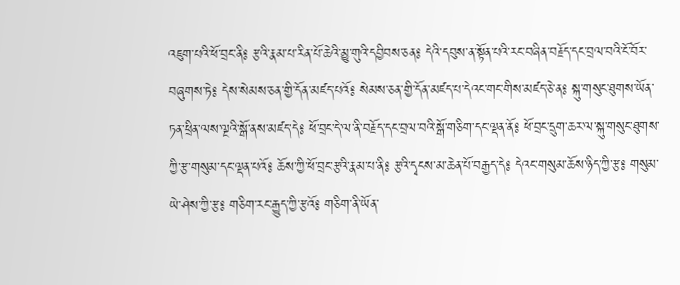འཇུག་པའི་ཕོ་བྲང་ནི༔ རྩའི་རྣམ་པ་རིན་པོ་ཆེའི་མྱུ་གུའི་དབྱིབས་ཅན༔ དེའི་དབུས་ན་སྟོན་པའི་རང་བཞིན་བརྗོད་དང་བྲལ་བའི་ངོ་བོར་བཞུགས་ཏེ༔ དེས་སེམས་ཅན་གྱི་དོན་མཛད་པའོ༔ སེམས་ཅན་གྱི་དོན་མཛད་པ་དེའང་གང་གིས་མཛད་ཅེ་ན༔ སྐུ་གསུང་ཐུགས་ཡོན་ཏན་ཕྲིན་ལས་ལྔའི་སྒོ་ནས་མཛད་དེ༔ ཕོ་བྲང་དེ་ལ་ནི་བརྗོད་དང་བྲལ་བའི་སྒོ་གཅིག་དང་ལྡན་ནོ༔ ཕོ་བྲང་དྲུག་ཆར་ལ་སྐུ་གསུང་ཐུགས་ཀྱི་རྩ་གསུམ་དང་ལྡན་པའོ༔ ཆོས་ཀྱི་ཕོ་བྲང་རྩའི་རྣམ་པ་ནི༔ རྩའི་དྭངས་མ་ཆེན་པོ་བརྒྱད་དེ༔ དེའང་གསུམ་ཆོས་ཉིད་ཀྱི་རྩ༔ གསུམ་ཡེ་ཤེས་ཀྱི་རྩ༔ གཅིག་རང་རྒྱུད་ཀྱི་རྩའོ༔ གཅིག་ནི་ཡོན་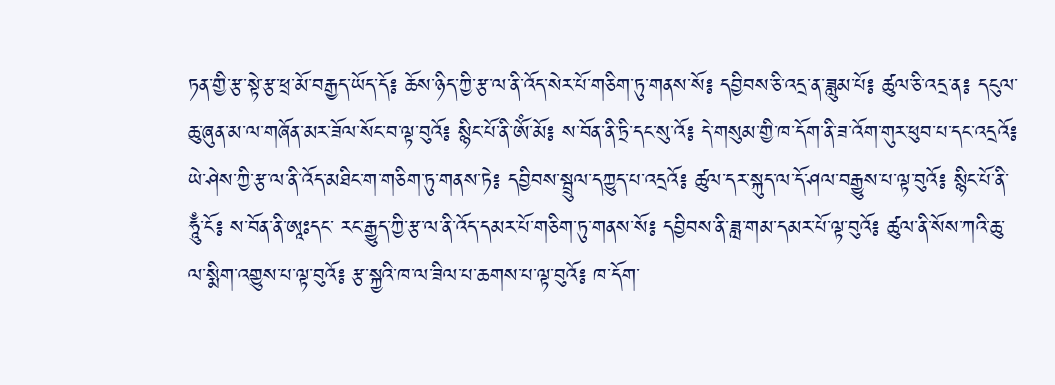ཏན་གྱི་རྩ་སྟེ་རྩ་ཕྲ་མོ་བརྒྱད་ཡོད་དོ༔ ཆོས་ཉིད་ཀྱི་རྩ་ལ་ནི་འོད་སེར་པོ་གཅིག་ཏུ་གནས་སོ༔ དབྱིབས་ཅི་འདྲ་ན་ཟླུམ་པོ༔ ཚུལ་ཅི་འདྲ་ན༔ དངུལ་ཆུ་ཞུན་མ་ལ་གཞོན་མར་ཟོལ་སོང་བ་ལྟ་བུའོ༔ སྙིང་པོ་ནི་ཨོཾ་མོ༔ ས་བོན་ནི་ཏྲི་དང་སུ་འོ༔ དེ་གསུམ་གྱི་ཁ་དོག་ནི་ཟ་འོག་གུར་ཕུབ་པ་དང་འདྲའོ༔ ཡེ་ཤེས་ཀྱི་རྩ་ལ་ནི་འོད་མཐིང་ག་གཅིག་ཏུ་གནས་ཏེ༔ དབྱིབས་སྦྲུལ་དཀྱུད་པ་འདྲའོ༔ ཚུལ་དར་སྐུད་ལ་དོ་ཤལ་བརྒྱུས་པ་ལྟ་བུའོ༔ སྙིང་པོ་ནི་ཧཱུྃ་ངོ༔ ས་བོན་ནི་ཨཱཿདང་ རང་རྒྱུད་ཀྱི་རྩ་ལ་ནི་འོད་དམར་པོ་གཅིག་ཏུ་གནས་སོ༔ དབྱིབས་ནི་ཟླ་གམ་དམར་པོ་ལྟ་བུའོ༔ ཚུལ་ནི་སོས་ཀའི་ཆུ་ལ་སྨིག་འགྱུས་པ་ལྟ་བུའོ༔ རྩ་སྐྱའི་ཁ་ལ་ཟིལ་པ་ཆགས་པ་ལྟ་བུའོ༔ ཁ་དོག་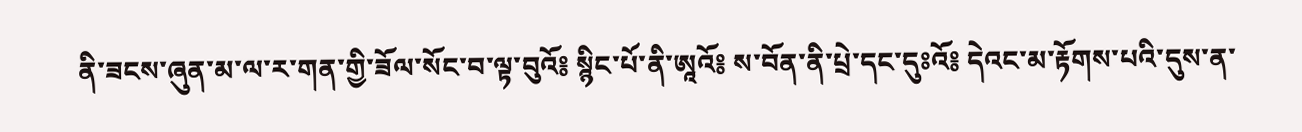ནི་ཟངས་ཞུན་མ་ལ་ར་གན་གྱི་ཟོལ་སོང་བ་ལྟ་བུའོ༔ སྙིང་པོ་ནི་ཨཱའོ༔ ས་བོན་ནི་པྲེ་དང་དུཿའོ༔ དེའང་མ་རྟོགས་པའི་དུས་ན་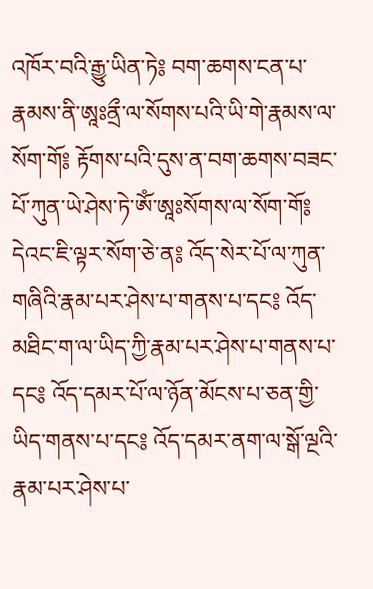འཁོར་བའི་རྒྱུ་ཡིན་ཏེ༔ བག་ཆགས་ངན་པ་རྣམས་ནི་ཨཱཿནྲྀ་ལ་སོགས་པའི་ཡི་གེ་རྣམས་ལ་སོག་གོ༔ རྟོགས་པའི་དུས་ན་བག་ཆགས་བཟང་པོ་ཀུན་ཡེ་ཤེས་ཏེ་ཨོཾ་ཨཱཿསོགས་ལ་སོག་གོ༔ དེའང་ཇི་ལྟར་སོག་ཅེ་ན༔ འོད་སེར་པོ་ལ་ཀུན་གཞིའི་རྣམ་པར་ཤེས་པ་གནས་པ་དང༔ འོད་མཐིང་ག་ལ་ཡིད་ཀྱི་རྣམ་པར་ཤེས་པ་གནས་པ་དང༔ འོད་དམར་པོ་ལ་ཉོན་མོངས་པ་ཅན་གྱི་ཡིད་གནས་པ་དང༔ འོད་དམར་ནག་ལ་སྒོ་ལྔའི་རྣམ་པར་ཤེས་པ་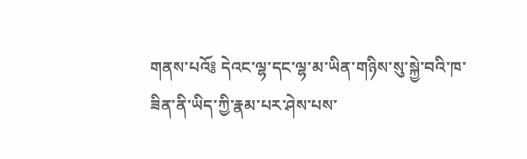གནས་པའོ༔ དེའང་ལྷ་དང་ལྷ་མ་ཡིན་གཉིས་སུ་སྐྱེ་བའི་ཁ་ཟིན་ནི་ཡིད་ཀྱི་རྣམ་པར་ཤེས་པས་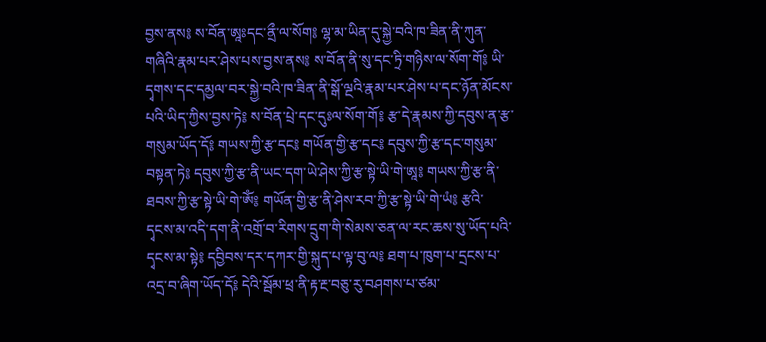བྱས་ནས༔ ས་བོན་ཨཱཿདང་ནྲྀ་ལ་སོག༔ ལྷ་མ་ཡིན་དུ་སྐྱེ་བའི་ཁ་ཟིན་ནི་ཀུན་གཞིའི་རྣམ་པར་ཤེས་པས་བྱས་ནས༔ ས་བོན་ནི་སུ་དང་ཏྲི་གཉིས་ལ་སོག་གོ༔ ཡི་དྭགས་དང་དམྱལ་བར་སྐྱེ་བའི་ཁ་ཟིན་ནི་སྒོ་ལྔའི་རྣམ་པར་ཤེས་པ་དང་ཉོན་མོངས་པའི་ཡིད་ཀྱིས་བྱས་ཏེ༔ ས་བོན་པྲེ་དང་དུཿལ་སོག་གོ༔ རྩ་དེ་རྣམས་ཀྱི་དབུས་ན་རྩ་གསུམ་ཡོད་དོ༔ གཡས་ཀྱི་རྩ་དང༔ གཡོན་གྱི་རྩ་དང༔ དབུས་ཀྱི་རྩ་དང་གསུམ་བསྟན་ཏེ༔ དབུས་ཀྱི་རྩ་ནི་ཡང་དག་ཡེ་ཤེས་ཀྱི་རྩ་སྟེ་ཡི་གེ་ཨཱ༔ གཡས་ཀྱི་རྩ་ནི་ཐབས་ཀྱི་རྩ་སྟེ་ཡི་གེ་ཨོཾ༔ གཡོན་གྱི་རྩ་ནི་ཤེས་རབ་ཀྱི་རྩ་སྟེ་ཡི་གེ་ཡཾ༔ རྩའི་དྭངས་མ་འདི་དག་ནི་འགྲོ་བ་རིགས་དྲུག་གི་སེམས་ཅན་ལ་རང་ཆས་སུ་ཡོད་པའི་དྭངས་མ་སྟེ༔ དབྱིབས་དར་དཀར་གྱི་སྐུད་པ་ལྟ་བུ་ལ༔ ཐག་པ་ཁུག་པ་དྲངས་པ་འདྲ་བ་ཞིག་ཡོད་དོ༔ དེའི་སྦོམ་ཕྲ་ནི་རྟ་རྔ་བཅུ་རུ་བཤགས་པ་ཙམ་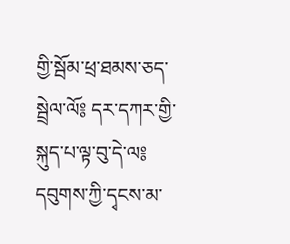གྱི་སྦོམ་ཕྲ་ཐམས་ཅད་སྦྲེལ་ལོ༔ དར་དཀར་གྱི་སྐུད་པ་ལྟ་བུ་དེ་ལ༔ དབུགས་ཀྱི་དྭངས་མ་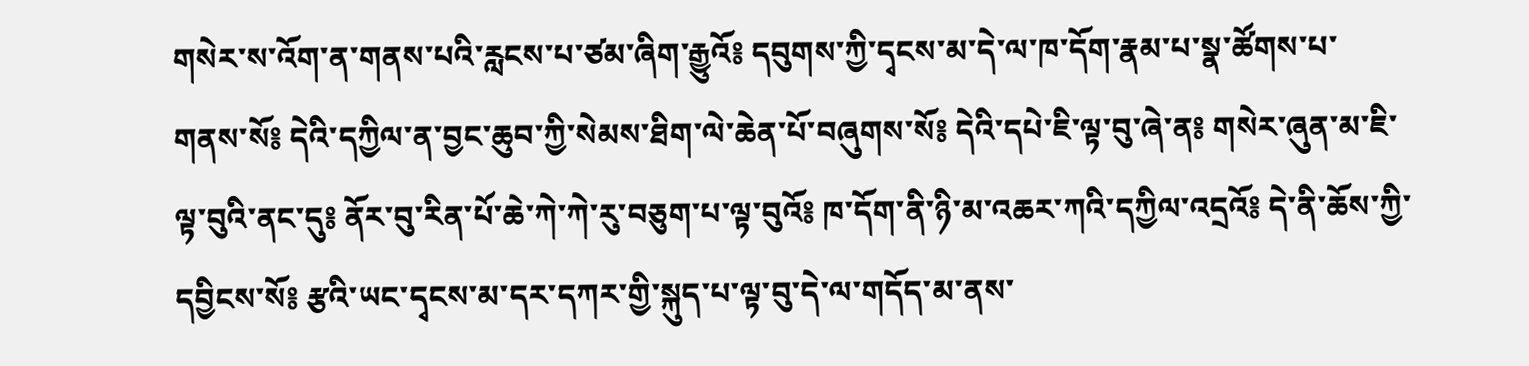གསེར་ས་འོག་ན་གནས་པའི་རླངས་པ་ཙམ་ཞིག་རྒྱུའོ༔ དབུགས་ཀྱི་དྭངས་མ་དེ་ལ་ཁ་དོག་རྣམ་པ་སྣ་ཚོགས་པ་གནས་སོ༔ དེའི་དཀྱིལ་ན་བྱང་ཆུབ་ཀྱི་སེམས་ཐིག་ལེ་ཆེན་པོ་བཞུགས་སོ༔ དེའི་དཔེ་ཇི་ལྟ་བུ་ཞེ་ན༔ གསེར་ཞུན་མ་ཇི་ལྟ་བུའི་ནང་དུ༔ ནོར་བུ་རིན་པོ་ཆེ་ཀེ་ཀེ་རུ་བཅུག་པ་ལྟ་བུའོ༔ ཁ་དོག་ནི་ཉི་མ་འཆར་ཀའི་དཀྱིལ་འདྲའོ༔ དེ་ནི་ཆོས་ཀྱི་དབྱིངས་སོ༔ རྩའི་ཡང་དྭངས་མ་དར་དཀར་གྱི་སྐུད་པ་ལྟ་བུ་དེ་ལ་གདོད་མ་ནས་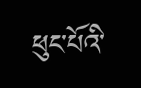ཕུང་པོའི་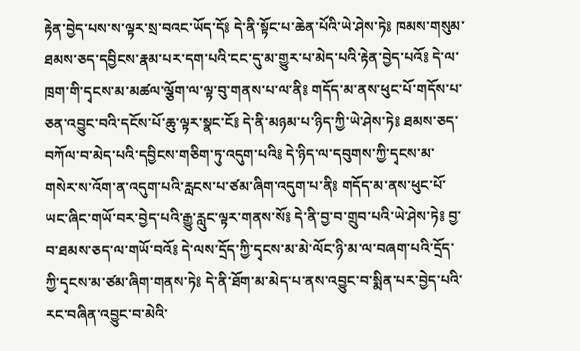རྟེན་བྱེད་པས་ས་ལྟར་སྲ་བའང་ཡོད་དོ༔ དེ་ནི་སྟོང་པ་ཆེན་པོའི་ཡེ་ཤེས་ཏེ༔ ཁམས་གསུམ་ཐམས་ཅད་དབྱིངས་རྣམ་པར་དག་པའི་ངང་དུ་མ་གྱུར་པ་མེད་པའི་རྟེན་བྱེད་པའོ༔ དེ་ལ་ཁྲག་གི་དྭངས་མ་མཚལ་ལྕོག་ལ་ལྟ་བུ་གནས་པ་ལ་ནི༔ གདོད་མ་ནས་ཕུང་པོ་གདོས་པ་ཅན་འབྱུང་བའི་དངོས་པོ་ཆུ་ལྟར་སྣང་ངོ༔ དེ་ནི་མཉམ་པ་ཉིད་ཀྱི་ཡེ་ཤེས་ཏེ༔ ཐམས་ཅད་བཀོལ་བ་མེད་པའི་དབྱིངས་གཅིག་ཏུ་འདུག་པའི༔ དེ་ཉིད་ལ་དབུགས་ཀྱི་དྭངས་མ་གསེར་ས་འོག་ན་འདུག་པའི་རླངས་པ་ཙམ་ཞིག་འདུག་པ་ནི༔ གདོད་མ་ནས་ཕུང་པོ་ཡང་ཞིང་གཡོ་བར་བྱེད་པའི་རྒྱུ་རླུང་ལྟར་གནས་སོ༔ དེ་ནི་བྱ་བ་གྲུབ་པའི་ཡེ་ཤེས་ཏེ༔ བྱ་བ་ཐམས་ཅད་ལ་གཡོ་བའོ༔ དེ་ལས་དྲོད་ཀྱི་དྭངས་མ་མེ་ལོང་ཉི་མ་ལ་བཞག་པའི་དྲོད་ཀྱི་དྭངས་མ་ཙམ་ཞིག་གནས་ཏེ༔ དེ་ནི་ཐོག་མ་མེད་པ་ནས་འབྱུང་བ་སྨིན་པར་བྱེད་པའི་རང་བཞིན་འབྱུང་བ་མེའི་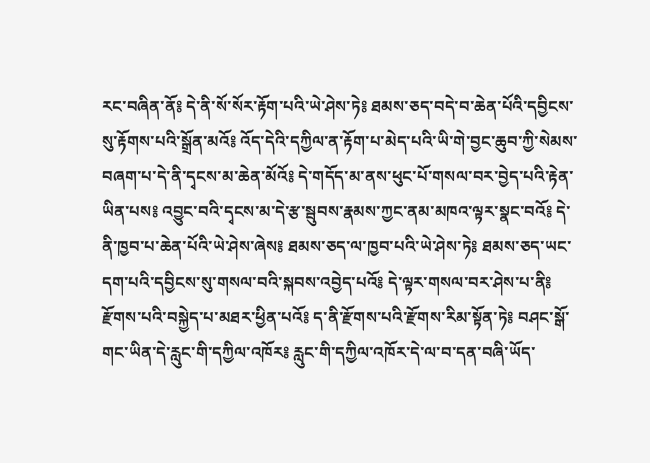རང་བཞིན་ནོ༔ དེ་ནི་སོ་སོར་རྟོག་པའི་ཡེ་ཤེས་ཏེ༔ ཐམས་ཅད་བདེ་བ་ཆེན་པོའི་དབྱིངས་སུ་རྟོགས་པའི་སྒྲོན་མའོ༔ འོད་དེའི་དཀྱིལ་ན་རྟོག་པ་མེད་པའི་ཡི་གེ་བྱང་ཆུབ་ཀྱི་སེམས་བཞག་པ་དེ་ནི་དྭངས་མ་ཆེན་མོའོ༔ དེ་གདོད་མ་ནས་ཕུང་པོ་གསལ་བར་བྱེད་པའི་རྟེན་ཡིན་པས༔ འབྱུང་བའི་དྭངས་མ་དེ་རྩ་སྦུབས་རྣམས་ཀྱང་ནམ་མཁའ་ལྟར་སྣང་བའོ༔ དེ་ནི་ཁྱབ་པ་ཆེན་པོའི་ཡེ་ཤེས་ཞེས༔ ཐམས་ཅད་ལ་ཁྱབ་པའི་ཡེ་ཤེས་ཏེ༔ ཐམས་ཅད་ཡང་དག་པའི་དབྱིངས་སུ་གསལ་བའི་སྐབས་འབྱེད་པའོ༔ དེ་ལྟར་གསལ་བར་ཤེས་པ་ནི༔ རྫོགས་པའི་བསྐྱེད་པ་མཐར་ཕྱིན་པའོ༔ ད་ནི་རྫོགས་པའི་རྫོགས་རིམ་སྟོན་ཏེ༔ བཤང་སྒོ་གང་ཡིན་དེ་རླུང་གི་དཀྱིལ་འཁོར༔ རླུང་གི་དཀྱིལ་འཁོར་དེ་ལ་བ་དན་བཞི་ཡོད་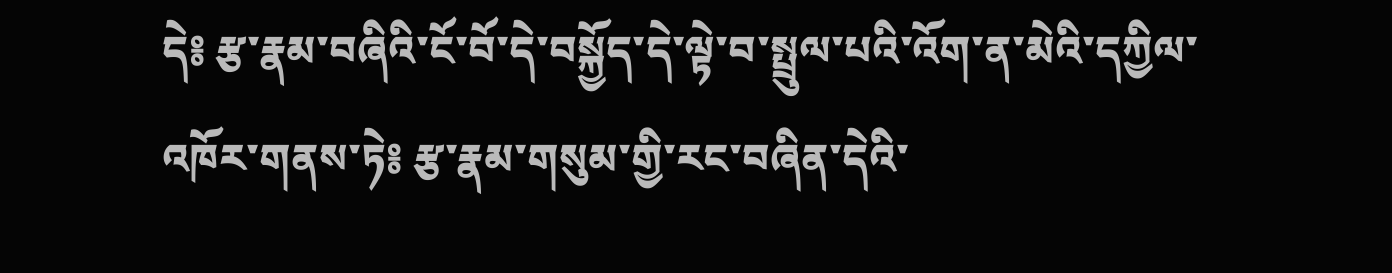དེ༔ རྩ་རྣམ་བཞིའི་ངོ་བོ་དེ་བསྐྱོད་དེ་ལྟེ་བ་སྤྲུལ་པའི་འོག་ན་མེའི་དཀྱིལ་འཁོར་གནས་ཏེ༔ རྩ་རྣམ་གསུམ་གྱི་རང་བཞིན་དེའི་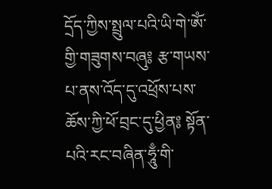དྲོད་ཀྱིས་སྤྲུལ་པའི་ཡི་གེ་ཨོཾ་གྱི་གཟུགས་བཞུ༔ རྩ་གཡས་པ་ནས་འོད་དུ་འཕྲོས་པས་ཆོས་ཀྱི་ཕོ་བྲང་དུ་ཕྱིན༔ སྟོན་པའི་རང་བཞིན་ཧཱུྃ་གི་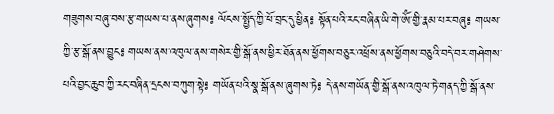གཟུགས་བཞུ་བས་རྩ་གཡས་པ་ནས་ཞུགས༔ ལོངས་སྤྱོད་ཀྱི་ཕོ་བྲང་དུ་ཕྱིན༔ སྟོན་པའི་རང་བཞིན་ཡི་གེ་ཨོཾ་གྱི་རྣམ་པར་བཞུ༔ གཡས་ཀྱི་རྩ་སྒོ་ནས་བྱུང༔ གཡས་ནས་འཁུལ་ནས་གསེར་གྱི་སྒོ་ནས་ཕྱིར་ཐོན་ནས་ཕྱོགས་བཅུར་འཕྲོས་ནས་ཕྱོགས་བཅུའི་བདེ་བར་གཤེགས་པའི་བྱང་ཆུབ་ཀྱི་རང་བཞིན་དྲངས་བཀུག་སྟེ༔ གཡོན་པའི་སྣ་སྒོ་ནས་ཞུགས་ཏེ༔ དེ་ནས་གཡོན་གྱི་སྒོ་ནས་འཁུལ་ཏེ་གནད་ཀྱི་སྒོ་ནས་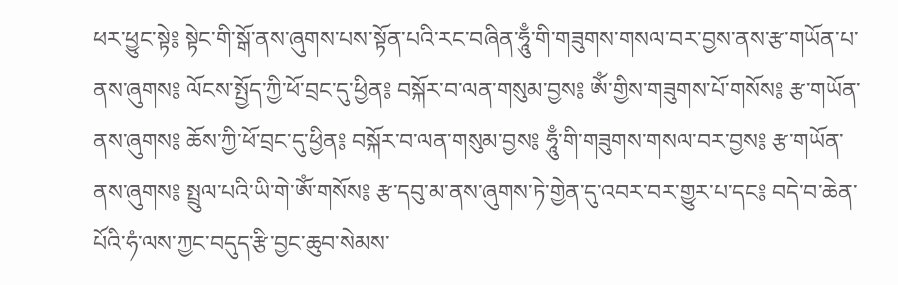ཕར་ཕྱུང་སྟེ༔ སྟེང་གི་སྒོ་ནས་ཞུགས་པས་སྟོན་པའི་རང་བཞིན་ཧཱུྃ་གི་གཟུགས་གསལ་བར་བྱས་ནས་རྩ་གཡོན་པ་ནས་ཞུགས༔ ལོངས་སྤྱོད་ཀྱི་ཕོ་བྲང་དུ་ཕྱིན༔ བསྐོར་བ་ལན་གསུམ་བྱས༔ ཨོཾ་གྱིས་གཟུགས་པོ་གསོས༔ རྩ་གཡོན་ནས་ཞུགས༔ ཆོས་ཀྱི་ཕོ་བྲང་དུ་ཕྱིན༔ བསྐོར་བ་ལན་གསུམ་བྱས༔ ཧཱུྃ་གི་གཟུགས་གསལ་བར་བྱས༔ རྩ་གཡོན་ནས་ཞུགས༔ སྤྲུལ་པའི་ཡི་གེ་ཨོཾ་གསོས༔ རྩ་དབུ་མ་ནས་ཞུགས་ཏེ་གྱེན་དུ་འབར་བར་གྱུར་པ་དང༔ བདེ་བ་ཆེན་པོའི་ཧཾ་ལས་ཀྱང་བདུད་རྩི་བྱང་ཆུབ་སེམས་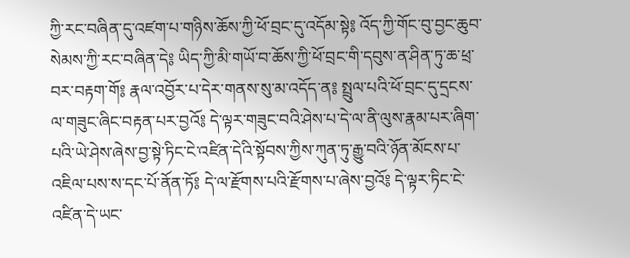ཀྱི་རང་བཞིན་དུ་འཛག་པ་གཉིས་ཆོས་ཀྱི་ཕོ་བྲང་དུ་འདོམ་སྟེ༔ འོད་ཀྱི་གོང་བུ་བྱང་ཆུབ་སེམས་ཀྱི་རང་བཞིན་དེ༔ ཡིད་ཀྱི་མི་གཡོ་བ་ཆོས་ཀྱི་ཕོ་བྲང་གི་དབུས་ན་ཤིན་ཏུ་ཆ་ཕྲ་བར་བརྟག་གོ༔ རྣལ་འབྱོར་པ་དེར་གནས་སུ་མ་འདོད་ན༔ སྤྲུལ་པའི་ཕོ་བྲང་དུ་དྲངས་ལ་གཟུང་ཞིང་བརྟན་པར་བྱའོ༔ དེ་ལྟར་གཟུང་བའི་ཤེས་པ་དེ་ལ་ནི་ལུས་རྣམ་པར་ཞིག་པའི་ཡེ་ཤེས་ཞེས་བྱ་སྟེ་ཏིང་ངེ་འཛིན་དེའི་སྟོབས་ཀྱིས་ཀུན་ཏུ་རྒྱུ་བའི་ཉོན་མོངས་པ་འཇིལ་པས་ས་དང་པོ་ནོན་ཏོ༔ དེ་ལ་རྫོགས་པའི་རྫོགས་པ་ཞེས་བྱའོ༔ དེ་ལྟར་ཏིང་ངེ་འཛིན་དེ་ཡང་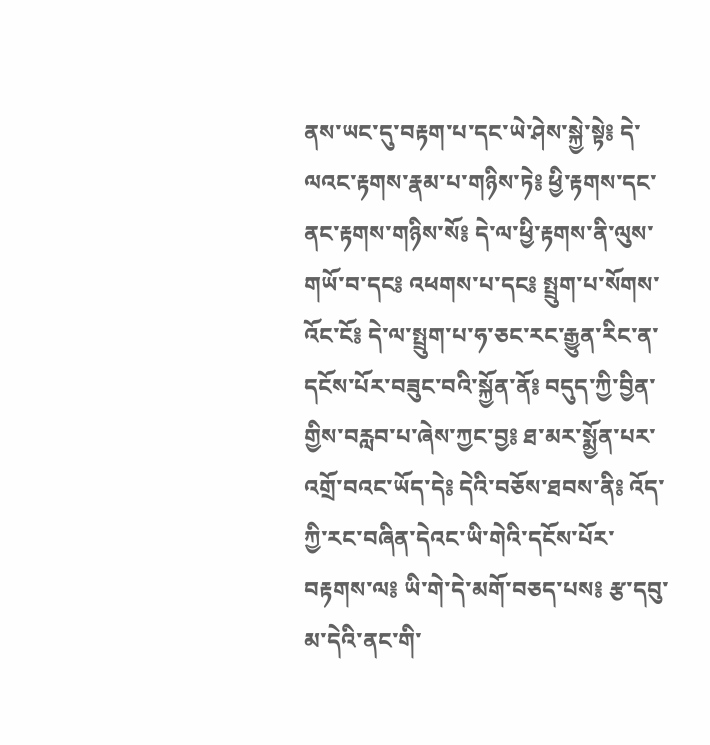ནས་ཡང་དུ་བརྟག་པ་དང་ཡེ་ཤེས་སྐྱེ་སྟེ༔ དེ་ལའང་རྟགས་རྣམ་པ་གཉིས་ཏེ༔ ཕྱི་རྟགས་དང་ནང་རྟགས་གཉིས་སོ༔ དེ་ལ་ཕྱི་རྟགས་ནི་ལུས་གཡོ་བ་དང༔ འཕགས་པ་དང༔ སྤྲུག་པ་སོགས་འོང་ངོ༔ དེ་ལ་སྤྲུག་པ་ཧ་ཅང་རང་རྒྱུན་རིང་ན་དངོས་པོར་བཟུང་བའི་སྐྱོན་ནོ༔ བདུད་ཀྱི་བྱིན་གྱིས་བརླབ་པ་ཞེས་ཀྱང་བྱ༔ ཐ་མར་སྨྱོན་པར་འགྲོ་བའང་ཡོད་དེ༔ དེའི་བཅོས་ཐབས་ནི༔ འོད་ཀྱི་རང་བཞིན་དེའང་ཡི་གེའི་དངོས་པོར་བརྟགས་ལ༔ ཡི་གེ་དེ་མགོ་བཅད་པས༔ རྩ་དབུ་མ་དེའི་ནང་གི་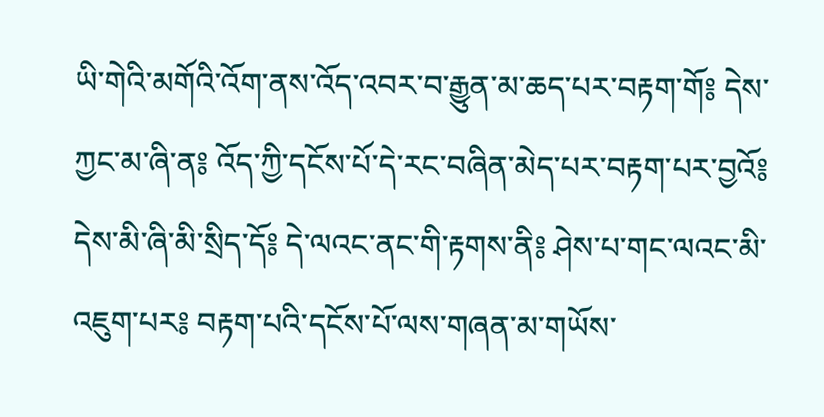ཡི་གེའི་མགོའི་འོག་ནས་འོད་འབར་བ་རྒྱུན་མ་ཆད་པར་བརྟག་གོ༔ དེས་ཀྱང་མ་ཞི་ན༔ འོད་ཀྱི་དངོས་པོ་དེ་རང་བཞིན་མེད་པར་བརྟག་པར་བྱའོ༔ དེས་མི་ཞི་མི་སྲིད་དོ༔ དེ་ལའང་ནང་གི་རྟགས་ནི༔ ཤེས་པ་གང་ལའང་མི་འཇུག་པར༔ བརྟག་པའི་དངོས་པོ་ལས་གཞན་མ་གཡོས་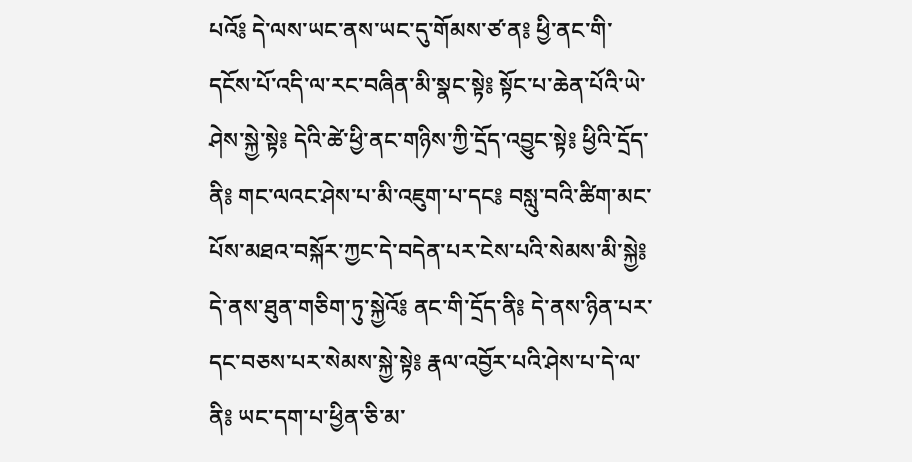པའོ༔ དེ་ལས་ཡང་ནས་ཡང་དུ་གོམས་ཙ་ན༔ ཕྱི་ནང་གི་དངོས་པོ་འདི་ལ་རང་བཞིན་མི་སྣང་སྟེ༔ སྟོང་པ་ཆེན་པོའི་ཡེ་ཤེས་སྐྱེ་སྟེ༔ དེའི་ཚེ་ཕྱི་ནང་གཉིས་ཀྱི་དྲོད་འབྱུང་སྟེ༔ ཕྱིའི་དྲོད་ནི༔ གང་ལའང་ཤེས་པ་མི་འཇུག་པ་དང༔ བསླུ་བའི་ཚིག་མང་པོས་མཐའ་བསྐོར་ཀྱང་དེ་བདེན་པར་ངེས་པའི་སེམས་མི་སྐྱེ༔ དེ་ནས་ཐུན་གཅིག་ཏུ་སྐྱེའོ༔ ནང་གི་དྲོད་ནི༔ དེ་ནས་ཉིན་པར་དང་བཅས་པར་སེམས་སྐྱེ་སྟེ༔ རྣལ་འབྱོར་པའི་ཤེས་པ་དེ་ལ་ནི༔ ཡང་དག་པ་ཕྱིན་ཅི་མ་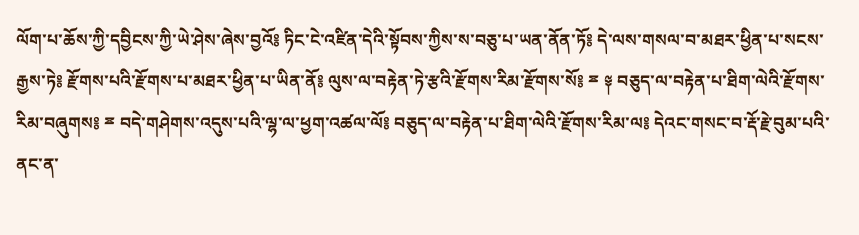ལོག་པ་ཆོས་ཀྱི་དབྱིངས་ཀྱི་ཡེ་ཤེས་ཞེས་བྱའོ༔ ཏིང་ངེ་འཛིན་དེའི་སྟོབས་ཀྱིས་ས་བཅུ་པ་ཡན་ནོན་ཏོ༔ དེ་ལས་གསལ་བ་མཐར་ཕྱིན་པ་སངས་རྒྱས་ཏེ༔ རྫོགས་པའི་རྫོགས་པ་མཐར་ཕྱིན་པ་ཡིན་ནོ༔ ལུས་ལ་བརྟེན་ཏེ་རྩའི་རྫོགས་རིམ་རྫོགས་སོ༔ ྈ ༈ བཅུད་ལ་བརྟེན་པ་ཐིག་ལེའི་རྫོགས་རིམ་བཞུགས༔ ྈ བདེ་གཤེགས་འདུས་པའི་ལྷ་ལ་ཕྱག་འཚལ་ལོ༔ བཅུད་ལ་བརྟེན་པ་ཐིག་ལེའི་རྫོགས་རིམ་ལ༔ དེའང་གསང་བ་རྡོ་རྗེ་བུམ་པའི་ནང་ན་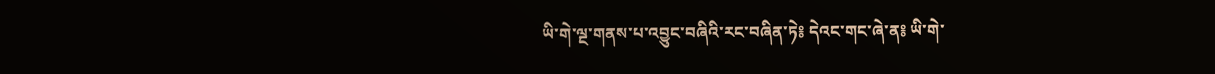ཡི་གེ་ལྔ་གནས་པ་འབྱུང་བཞིའི་རང་བཞིན་ཏེ༔ དེའང་གང་ཞེ་ན༔ ཡི་གེ་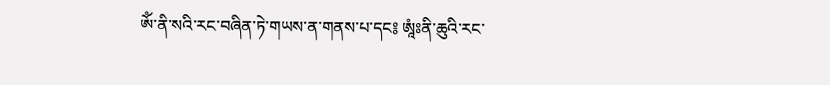ཨོཾ་ནི་སའི་རང་བཞིན་ཏེ་གཡས་ན་གནས་པ་དང༔ ཨཱཾཿནི་ཆུའི་རང་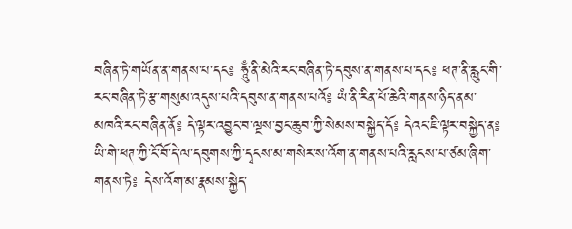བཞིན་ཏེ་གཡོན་ན་གནས་པ་དང༔ ཧཱུྃ་ནི་མེའི་རང་བཞིན་ཏེ་དབུས་ན་གནས་པ་དང༔ ཕཊ་ནི་རླུང་གི་རང་བཞིན་ཏེ་རྩ་གསུམ་འདུས་པའི་དབུས་ན་གནས་པའོ༔ ཡཾ་ནི་རིན་པོ་ཆེའི་གནས་ཉིད་ནམ་མཁའི་རང་བཞིན་ནོ༔ དེ་ལྟར་འབྱུང་བ་ལྔས་བྱང་ཆུབ་ཀྱི་སེམས་བསྐྱེད་དོ༔ དེའང་ཇི་ལྟར་བསྐྱེད་ན༔ ཡི་གེ་ཕཊ་ཀྱི་ངོ་བོ་དེ་ལ་དབུགས་ཀྱི་དྭངས་མ་གསེར་ས་འོག་ན་གནས་པའི་རླངས་པ་ཙམ་ཞིག་གནས་ཏེ༔ དེས་འོག་མ་རྣམས་སྐྱེད་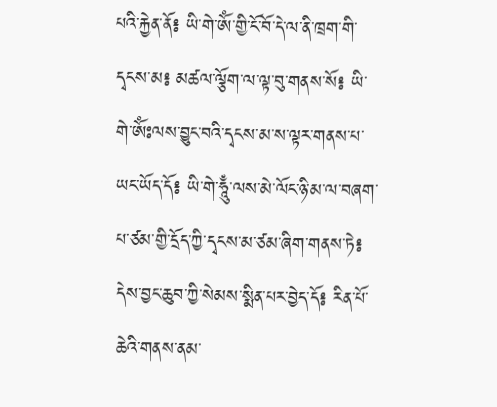པའི་རྐྱེན་ནོ༔ ཡི་གེ་ཨོཾ་གྱི་ངོ་བོ་དེ་ལ་ནི་ཁྲག་གི་དྭངས་མ༔ མཚལ་ལྕོག་ལ་ལྟ་བུ་གནས་སོ༔ ཡི་གེ་ཨོཾཿལས་བྱུང་བའི་དྭངས་མ་ས་ལྟར་གནས་པ་ཡང་ཡོད་དོ༔ ཡི་གེ་ཧཱུྃ་ལས་མེ་ལོང་ཉི་མ་ལ་བཞག་པ་ཙམ་གྱི་དྲོད་ཀྱི་དྭངས་མ་ཙམ་ཞིག་གནས་ཏེ༔ དེས་བྱང་ཆུབ་ཀྱི་སེམས་སྨིན་པར་བྱེད་དོ༔ རིན་པོ་ཆེའི་གནས་ནམ་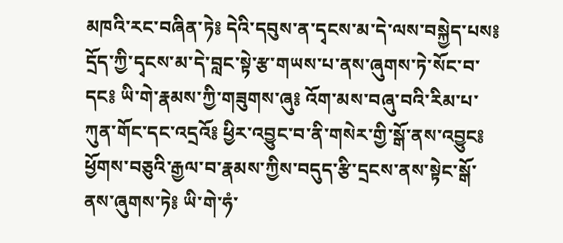མཁའི་རང་བཞིན་ཏེ༔ དེའི་དབུས་ན་དྭངས་མ་དེ་ལས་བསྐྱེད་པས༔ དྲོད་ཀྱི་དྭངས་མ་དེ་བླང་སྟེ་རྩ་གཡས་པ་ནས་ཞུགས་ཏེ་སོང་བ་དང༔ ཡི་གེ་རྣམས་ཀྱི་གཟུགས་ཞུ༔ འོག་མས་བཞུ་བའི་རིམ་པ་ཀུན་གོང་དང་འདྲའོ༔ ཕྱིར་འབྱུང་བ་ནི་གསེར་གྱི་སྒོ་ནས་འབྱུང༔ ཕྱོགས་བཅུའི་རྒྱལ་བ་རྣམས་ཀྱིས་བདུད་རྩི་དྲངས་ནས་སྟེང་སྒོ་ནས་ཞུགས་ཏེ༔ ཡི་གེ་ཧཾ་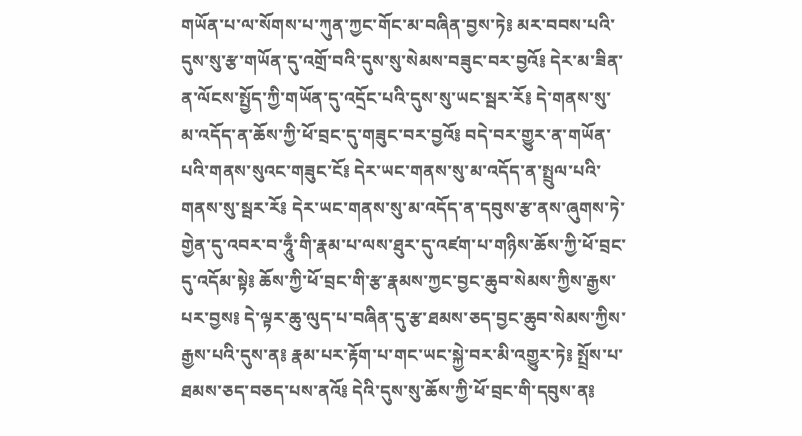གཡོན་པ་ལ་སོགས་པ་ཀུན་ཀྱང་གོང་མ་བཞིན་བྱས་ཏེ༔ མར་བབས་པའི་དུས་སུ་རྩ་གཡོན་དུ་འགྲོ་བའི་དུས་སུ་སེམས་བཟུང་བར་བྱའོ༔ དེར་མ་ཟིན་ན་ལོངས་སྤྱོད་ཀྱི་གཡོན་དུ་འདྲོང་པའི་དུས་སུ་ཡང་སྦར་རོ༔ དེ་གནས་སུ་མ་འདོད་ན་ཆོས་ཀྱི་ཕོ་བྲང་དུ་གཟུང་བར་བྱའོ༔ བདེ་བར་གྱུར་ན་གཡོན་པའི་གནས་སུའང་གཟུང་ངོ༔ དེར་ཡང་གནས་སུ་མ་འདོད་ན་སྤྲུལ་པའི་གནས་སུ་སྦར་རོ༔ དེར་ཡང་གནས་སུ་མ་འདོད་ན་དབུས་རྩ་ནས་ཞུགས་ཏེ་གྱེན་དུ་འབར་བ་ཧཱུྃ་གི་རྣམ་པ་ལས་ཐུར་དུ་འཛག་པ་གཉིས་ཆོས་ཀྱི་ཕོ་བྲང་དུ་འདོམ་སྟེ༔ ཆོས་ཀྱི་ཕོ་བྲང་གི་རྩ་རྣམས་ཀྱང་བྱང་ཆུབ་སེམས་ཀྱིས་རྒྱས་པར་བྱས༔ དེ་ལྟར་ཆུ་ལུད་པ་བཞིན་དུ་རྩ་ཐམས་ཅད་བྱང་ཆུབ་སེམས་ཀྱིས་རྒྱས་པའི་དུས་ན༔ རྣམ་པར་རྟོག་པ་གང་ཡང་སྐྱེ་བར་མི་འགྱུར་ཏེ༔ སྤྲོས་པ་ཐམས་ཅད་བཅད་པས་ནའོ༔ དེའི་དུས་སུ་ཆོས་ཀྱི་ཕོ་བྲང་གི་དབུས་ན༔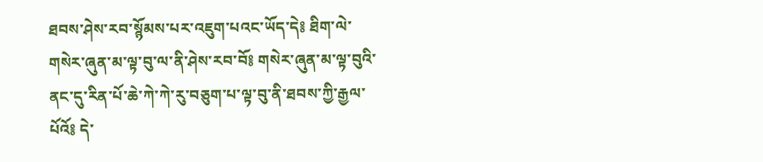ཐབས་ཤེས་རབ་སྙོམས་པར་འཇུག་པའང་ཡོད་དེ༔ ཐིག་ལེ་གསེར་ཞུན་མ་ལྟ་བུ་ལ་ནི་ཤེས་རབ་བོ༔ གསེར་ཞུན་མ་ལྟ་བུའི་ནང་དུ་རིན་པོ་ཆེ་ཀེ་ཀེ་རུ་བཅུག་པ་ལྟ་བུ་ནི་ཐབས་ཀྱི་རྒྱལ་པོའོ༔ དེ་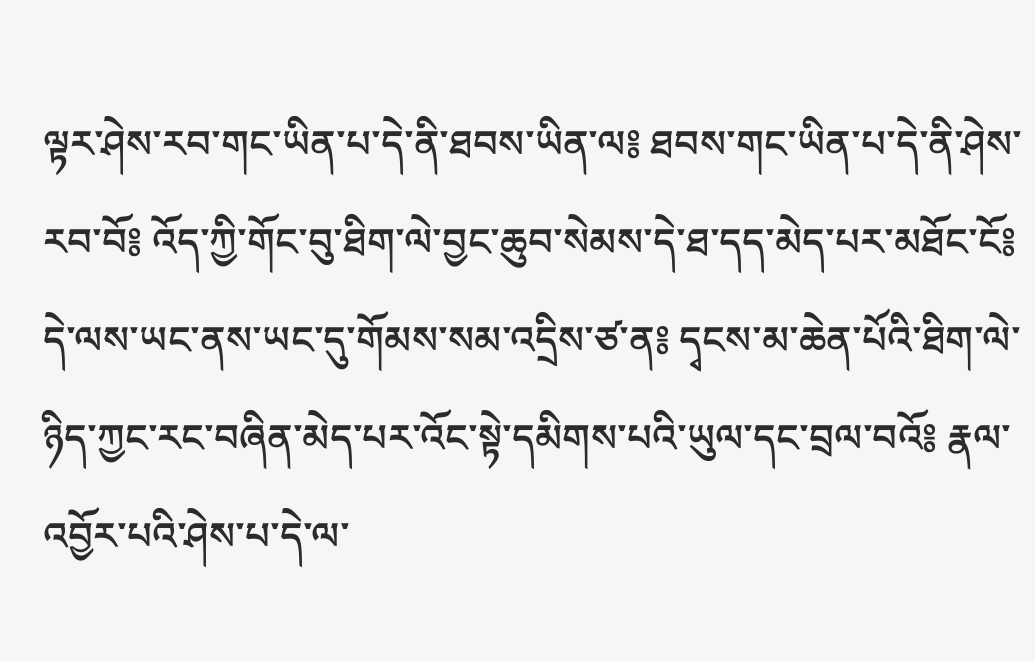ལྟར་ཤེས་རབ་གང་ཡིན་པ་དེ་ནི་ཐབས་ཡིན་ལ༔ ཐབས་གང་ཡིན་པ་དེ་ནི་ཤེས་རབ་བོ༔ འོད་ཀྱི་གོང་བུ་ཐིག་ལེ་བྱང་ཆུབ་སེམས་དེ་ཐ་དད་མེད་པར་མཐོང་ངོ༔ དེ་ལས་ཡང་ནས་ཡང་དུ་གོམས་སམ་འདྲིས་ཙ་ན༔ དྭངས་མ་ཆེན་པོའི་ཐིག་ལེ་ཉིད་ཀྱང་རང་བཞིན་མེད་པར་འོང་སྟེ་དམིགས་པའི་ཡུལ་དང་བྲལ་བའོ༔ རྣལ་འབྱོར་པའི་ཤེས་པ་དེ་ལ་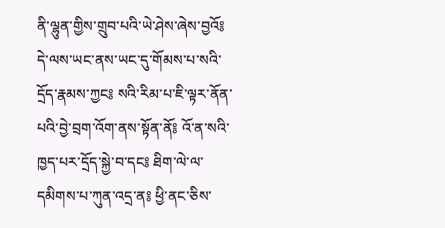ནི་ལྷུན་གྱིས་གྲུབ་པའི་ཡེ་ཤེས་ཞེས་བྱའོ༔ དེ་ལས་ཡང་ནས་ཡང་དུ་གོམས་པ་སའི་དྲོད་རྣམས་ཀྱང༔ སའི་རིམ་པ་ཇི་ལྟར་ནོན་པའི་བྱེ་བྲག་འོག་ནས་སྟོན་ནོ༔ འོ་ན་སའི་ཁྱད་པར་དྲོད་སྐྱེ་བ་དང༔ ཐིག་ལེ་ལ་དམིགས་པ་ཀུན་འདྲ་ན༔ ཕྱི་ནང་ཅིས་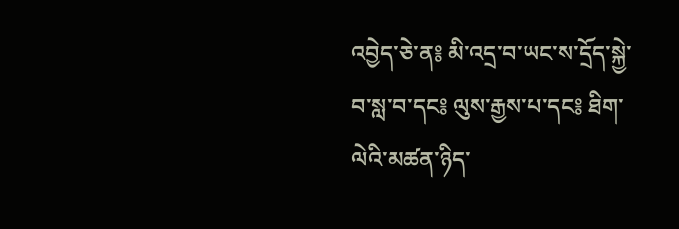འབྱེད་ཅེ་ན༔ མི་འདྲ་བ་ཡང་ས་དྲོད་སྐྱེ་བ་སླ་བ་དང༔ ལུས་རྒྱས་པ་དང༔ ཐིག་ལེའི་མཚན་ཉིད་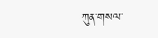ཀུན་གསལ་